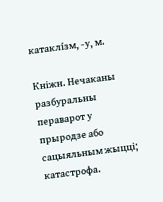катаклі́зм, ‑у, м.

Кніжн. Нечаканы разбуральны пераварот у прыродзе або сацыяльным жыцці; катастрофа.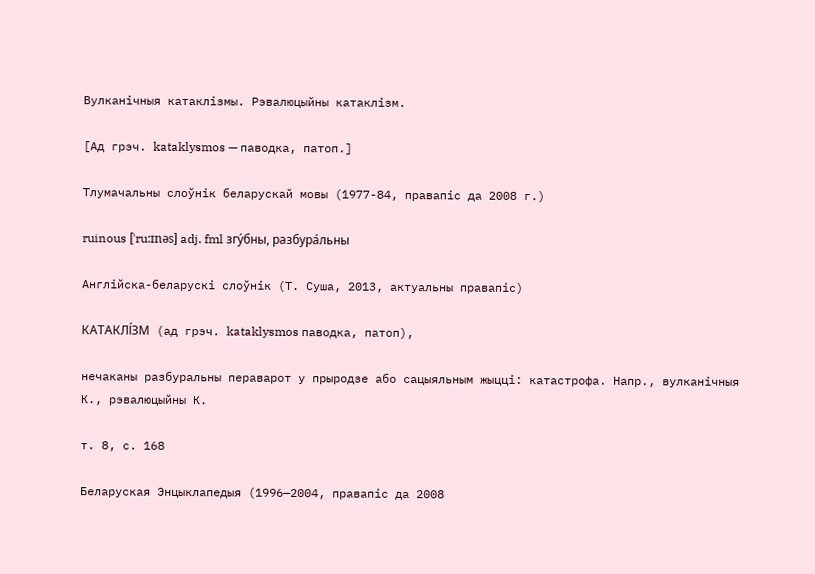Вулканічныя катаклізмы. Рэвалюцыйны катаклізм.

[Ад грэч. kataklysmos — паводка, патоп.]

Тлумачальны слоўнік беларускай мовы (1977-84, правапіс да 2008 г.)

ruinous [ˈru:ɪnəs] adj. fml згу́бны, разбура́льны

Англійска-беларускі слоўнік (Т. Суша, 2013, актуальны правапіс)

КАТАКЛІ́ЗМ (ад грэч. kataklysmos паводка, патоп),

нечаканы разбуральны пераварот у прыродзе або сацыяльным жыцці: катастрофа. Напр., вулканічныя К., рэвалюцыйны К.

т. 8, с. 168

Беларуская Энцыклапедыя (1996—2004, правапіс да 2008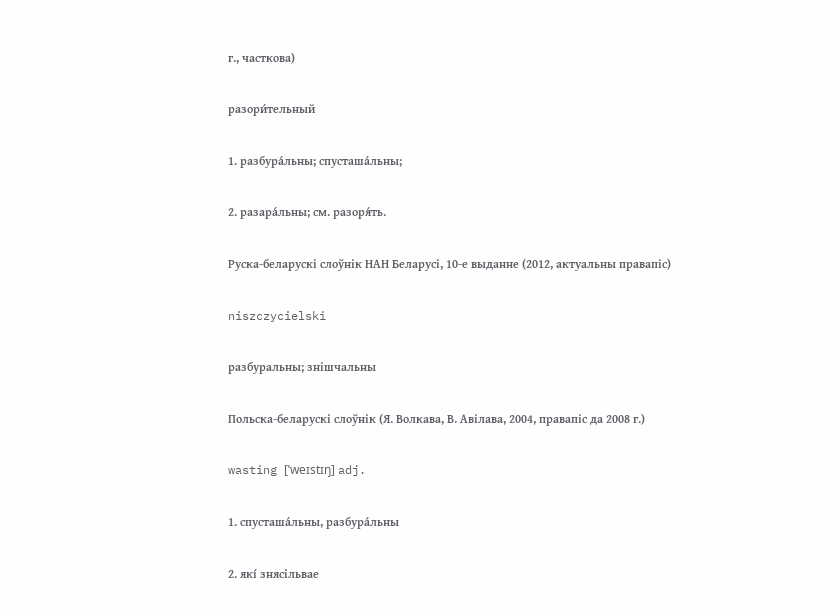г., часткова)

разори́тельный

1. разбура́льны; спусташа́льны;

2. разара́льны; см. разоря́ть.

Руска-беларускі слоўнік НАН Беларусі, 10-е выданне (2012, актуальны правапіс)

niszczycielski

разбуральны; знішчальны

Польска-беларускі слоўнік (Я. Волкава, В. Авілава, 2004, правапіс да 2008 г.)

wasting [ˈweɪstɪŋ] adj.

1. спусташа́льны, разбура́льны

2. які́ знясільвае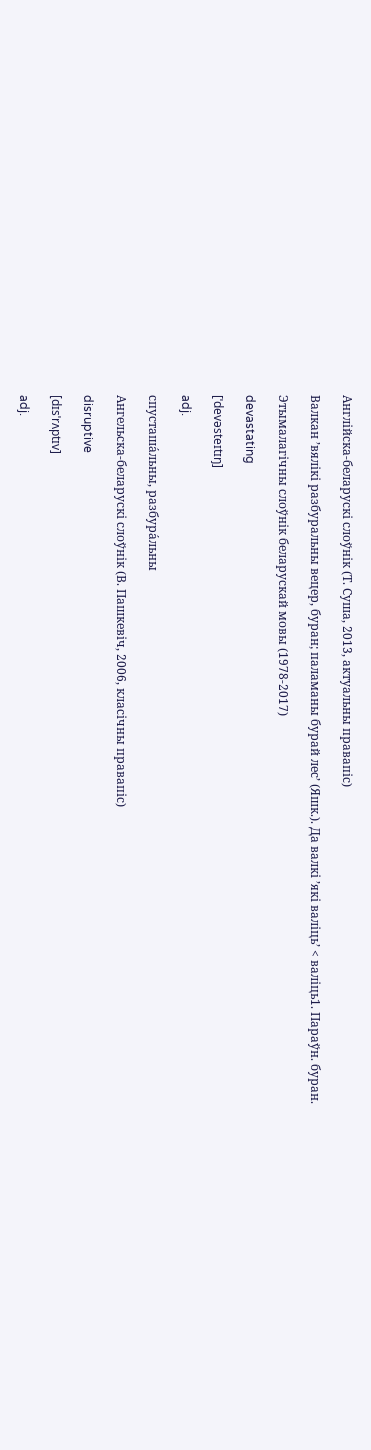Англійска-беларускі слоўнік (Т. Суша, 2013, актуальны правапіс)

Валкан ’вялікі разбуральны вецер, буран; паламаны бурай лес’ (Яшк.). Да валкі ’які валіць’ < валіць1. Параўн. буран.

Этымалагічны слоўнік беларускай мовы (1978-2017)

devastating

[ˈdevəsteɪtɪŋ]

adj.

спусташа́льны, разбура́льны

Ангельска-беларускі слоўнік (В. Пашкевіч, 2006, класічны правапіс)

disruptive

[dɪsˈrʌptɪv]

adj.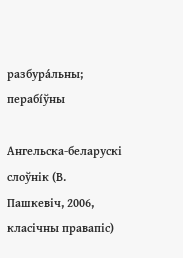разбура́льны; перабі́ўны

Ангельска-беларускі слоўнік (В. Пашкевіч, 2006, класічны правапіс)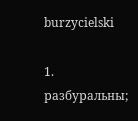burzycielski

1. разбуральны;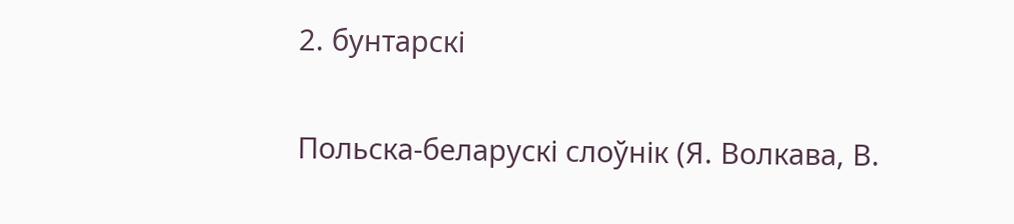2. бунтарскі

Польска-беларускі слоўнік (Я. Волкава, В.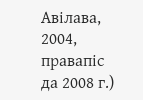Авілава, 2004, правапіс да 2008 г.)